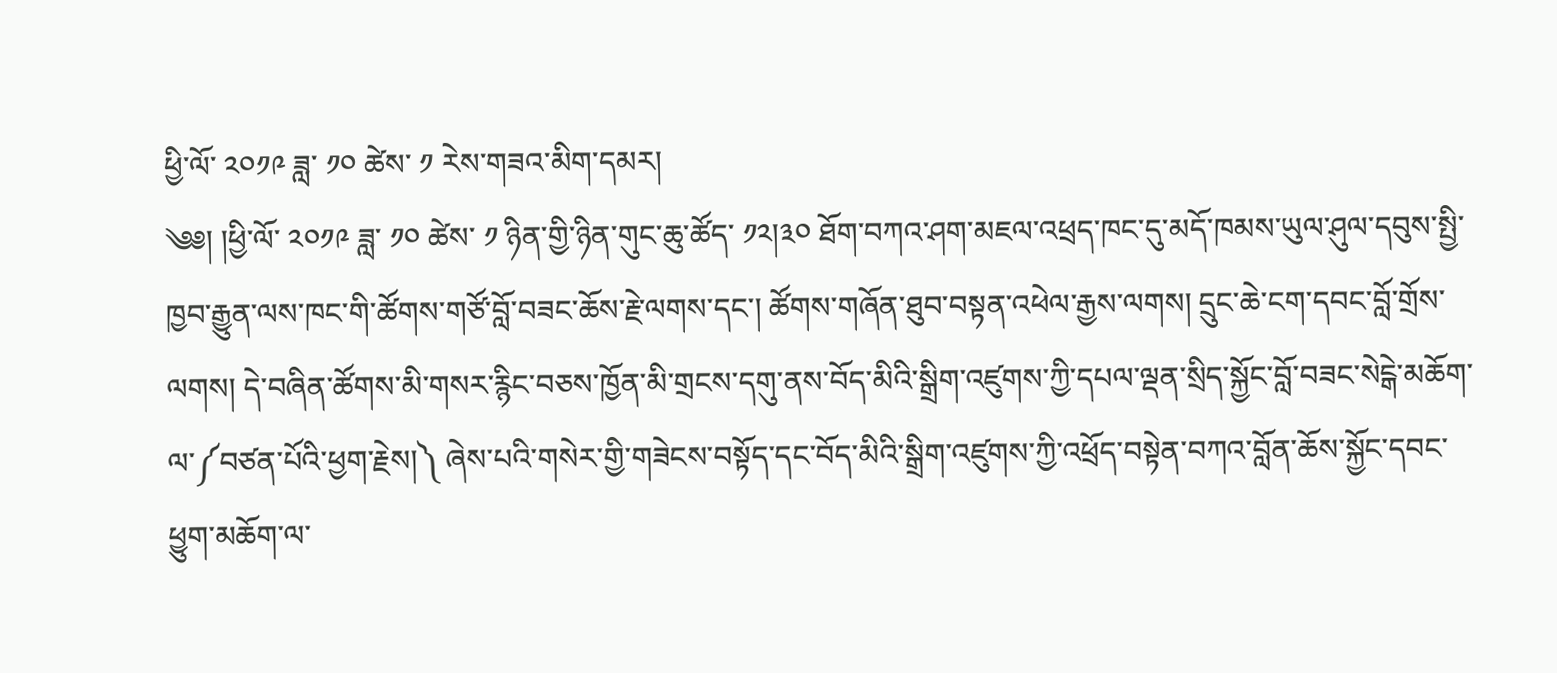ཕྱི་ལོ་ ༢༠༡༩ ཟླ་ ༡༠ ཚེས་ ༡ རེས་གཟའ་མིག་དམར།
༄༅། །ཕྱི་ལོ་ ༢༠༡༩ ཟླ་ ༡༠ ཚེས་ ༡ ཉིན་གྱི་ཉིན་གུང་ཆུ་ཚོད་ ༡༢།༣༠ ཐོག་བཀའ་ཤག་མཇལ་འཕྲད་ཁང་དུ་མདོ་ཁམས་ཡུལ་ཤུལ་དབུས་སྤྱི་ཁྱབ་རྒྱུན་ལས་ཁང་གི་ཚོགས་གཙོ་བློ་བཟང་ཆོས་རྗེ་ལགས་དང་། ཚོགས་གཞོན་ཐུབ་བསྟན་འཕེལ་རྒྱས་ལགས། དྲུང་ཆེ་ངག་དབང་བློ་གྲོས་ལགས། དེ་བཞིན་ཚོགས་མི་གསར་རྙིང་བཅས་ཁྱོན་མི་གྲངས་དགུ་ནས་བོད་མིའི་སྒྲིག་འཛུགས་ཀྱི་དཔལ་ལྡན་སྲིད་སྐྱོང་བློ་བཟང་སེངྒེ་མཆོག་ལ་༼བཙན་པོའི་ཕྱག་རྗེས།༽ ཞེས་པའི་གསེར་གྱི་གཟེངས་བསྟོད་དང་བོད་མིའི་སྒྲིག་འཛུགས་ཀྱི་འཕྲོད་བསྟེན་བཀའ་བློན་ཆོས་སྐྱོང་དབང་ཕྱུག་མཆོག་ལ་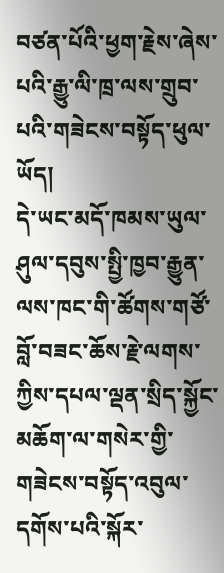བཙན་པོའི་ཕྱག་རྗེས་ཞེས་པའི་རྒྱུ་ལི་ཁྲ་ལས་གྲུབ་པའི་གཟེངས་བསྟོད་ཕུལ་ཡོད།
དེ་ཡང་མདོ་ཁམས་ཡུལ་ཤུལ་དབུས་སྤྱི་ཁྱབ་རྒྱུན་ལས་ཁང་གི་ཚོགས་གཙོ་བློ་བཟང་ཆོས་རྗེ་ལགས་ཀྱིས་དཔལ་ལྡན་སྲིད་སྐྱོང་མཆོག་ལ་གསེར་གྱི་གཟེངས་བསྟོད་འབུལ་དགོས་པའི་སྐོར་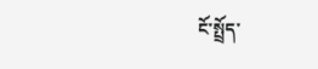ངོ་སྤྲོད་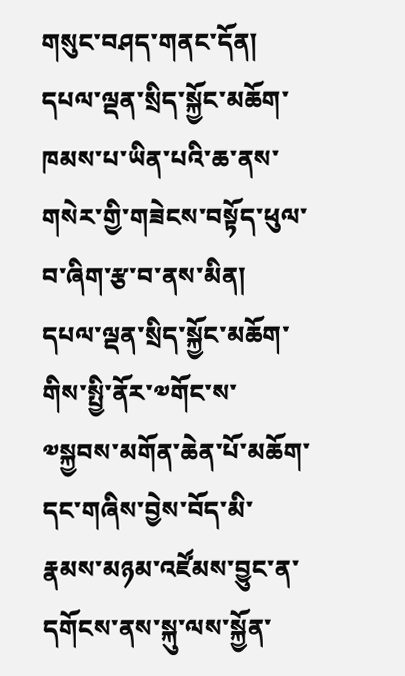གསུང་བཤད་གནང་དོན། དཔལ་ལྡན་སྲིད་སྐྱོང་མཆོག་ཁམས་པ་ཡིན་པའི་ཆ་ནས་གསེར་གྱི་གཟེངས་བསྟོད་ཕུལ་བ་ཞིག་རྩ་བ་ནས་མིན། དཔལ་ལྡན་སྲིད་སྐྱོང་མཆོག་གིས་སྤྱི་ནོར་༧གོང་ས་༧སྐྱབས་མགོན་ཆེན་པོ་མཆོག་དང་གཞིས་བྱེས་བོད་མི་རྣམས་མཉམ་འཛོམས་བྱུང་ན་དགོངས་ནས་སྐུ་ལས་སྐྱོན་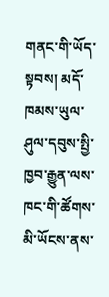གནང་གི་ཡོད་སྟབས། མདོ་ཁམས་ཡུལ་ཤུལ་དབུས་སྤྱི་ཁྱབ་རྒྱུན་ལས་ཁང་གི་ཚོགས་མི་ཡོངས་ནས་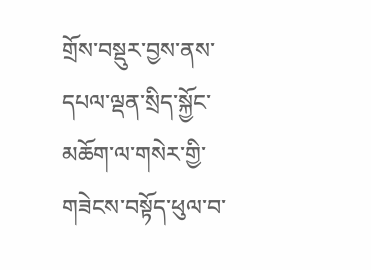གྲོས་བསྡུར་བྱས་ནས་དཔལ་ལྡན་སྲིད་སྐྱོང་མཆོག་ལ་གསེར་གྱི་གཟེངས་བསྟོད་ཕུལ་བ་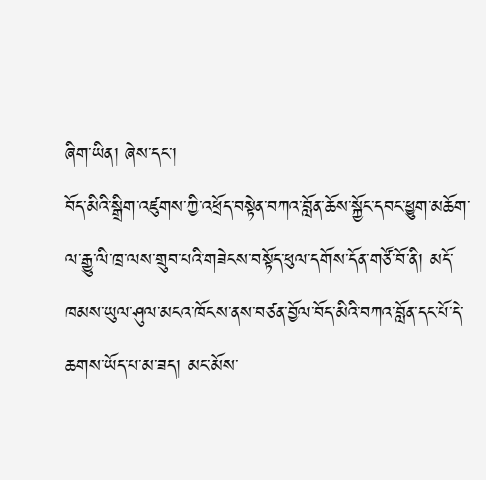ཞིག་ཡིན། ཞེས་དང་།
བོད་མིའི་སྒྲིག་འཛུགས་ཀྱི་འཕྲོད་བསྟེན་བཀའ་བློན་ཆོས་སྐྱོང་དབང་ཕྱུག་མཆོག་ལ་རྒྱུ་ལི་ཁྲ་ལས་གྲུབ་པའི་གཟེངས་བསྟོད་ཕུལ་དགོས་དོན་གཙོ་བོ་ནི། མདོ་ཁམས་ཡུལ་ཤུལ་མངའ་ཁོངས་ནས་བཙན་བྱོལ་བོད་མིའི་བཀའ་བློན་དང་པོ་དེ་ཆགས་ཡོད་པ་མ་ཟད། མང་མོས་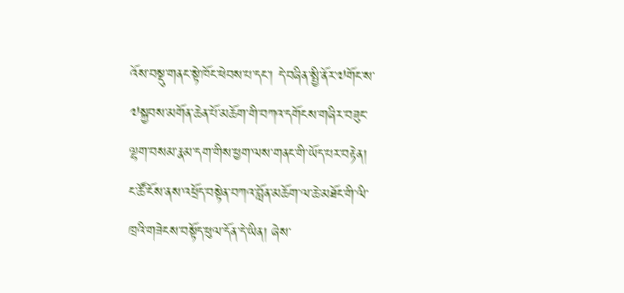འོས་བསྡུ་གནང་སྟེ་ཁོང་ཕེབས་པ་དང་། དེ་བཞིན་སྤྱི་ནོར་༧གོང་ས་༧སྐྱབས་མགོན་ཆེན་པོ་མཆོག་གི་བཀའ་དགོངས་གཞིར་བཟུང་ལྷག་བསམ་རྣམ་དག་གིས་ཕྱག་ལས་གནང་གི་ཡོད་པར་བརྟེན། ང་ཚོ་ངོས་ནས་འཕྲོད་བསྟེན་བཀའ་བློན་མཆོག་ལ་ཆེ་མཐོང་གི་ལི་ཁྲའི་གཟེངས་བསྟོད་ཕུལ་དོན་དེ་ཡིན། ཞེས་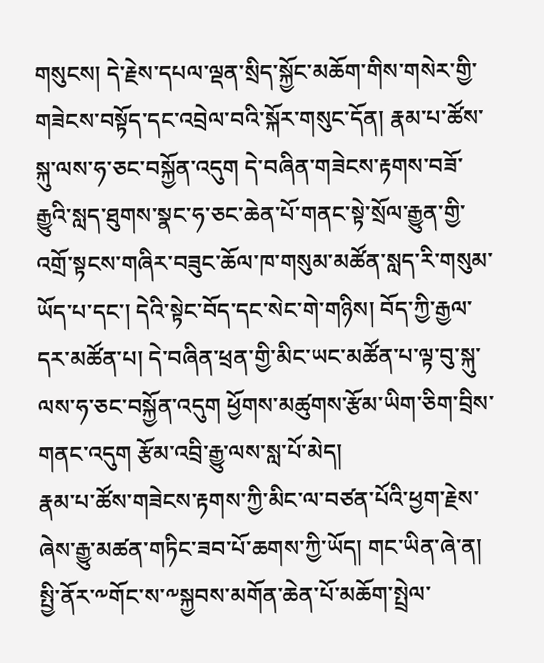གསུངས། དེ་རྗེས་དཔལ་ལྡན་སྲིད་སྐྱོང་མཆོག་གིས་གསེར་གྱི་གཟེངས་བསྟོད་དང་འབྲེལ་བའི་སྐོར་གསུང་དོན། རྣམ་པ་ཚོས་སྐུ་ལས་ཧ་ཅང་བསྐྱོན་འདུག དེ་བཞིན་གཟེངས་རྟགས་བཟོ་རྒྱུའི་སླད་ཐུགས་སྣང་ཧ་ཅང་ཆེན་པོ་གནང་སྟེ་སྲོལ་རྒྱུན་གྱི་འགྲོ་སྟངས་གཞིར་བཟུང་ཆོལ་ཁ་གསུམ་མཚོན་སླད་རི་གསུམ་ཡོད་པ་དང་། དེའི་སྟེང་བོད་དང་སེང་གེ་གཉིས། བོད་ཀྱི་རྒྱལ་དར་མཚོན་པ། དེ་བཞིན་ཕྲན་གྱི་མིང་ཡང་མཚོན་པ་ལྟ་བུ་སྐུ་ལས་ཧ་ཅང་བསྐྱོན་འདུག ཕྱོགས་མཚུགས་རྩོམ་ཡིག་ཅིག་བྲིས་གནང་འདུག རྩོམ་འབྲི་རྒྱུ་ལས་སླ་པོ་མེད།
རྣམ་པ་ཚོས་གཟེངས་རྟགས་ཀྱི་མིང་ལ་བཙན་པོའི་ཕྱག་རྗེས་ཞེས་རྒྱུ་མཚན་གཏིང་ཟབ་པོ་ཆགས་ཀྱི་ཡོད། གང་ཡིན་ཞེ་ན། སྤྱི་ནོར་༸གོང་ས་༸སྐྱབས་མགོན་ཆེན་པོ་མཆོག་སྤྲེལ་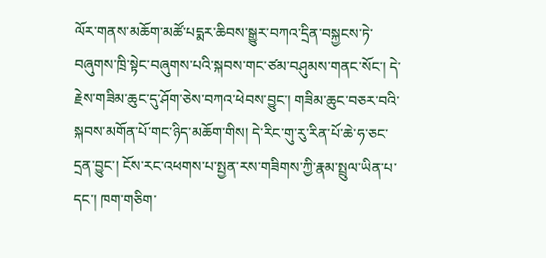ལོར་གནས་མཆོག་མཚོ་པདྨར་ཆིབས་སྒྱུར་བཀའ་དྲིན་བསྐྱངས་ཏེ་བཞུགས་ཁྲི་སྟེང་བཞུགས་པའི་སྐབས་གང་ཙམ་བཤུམས་གནང་སོང་། དེ་རྗེས་གཟིམ་ཆུང་དུ་ཤོག་ཅེས་བཀའ་ཕེབས་བྱུང་། གཟིམ་ཆུང་བཅར་བའི་སྐབས་མགོན་པོ་གང་ཉིད་མཆོག་གིས། དེ་རིང་གུ་རུ་རིན་པོ་ཆེ་ཧ་ཅང་དྲན་བྱུང་། ངོས་རང་འཕགས་པ་སྤྱན་རས་གཟིགས་ཀྱི་རྣམ་སྤྲུལ་ཡིན་པ་དང་། ཁག་གཅིག་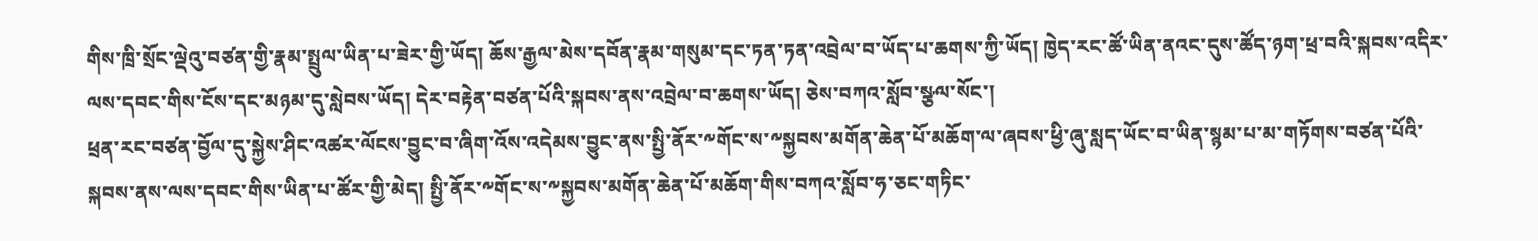གིས་ཁྲི་སྲོང་ལྡེའུ་བཙན་གྱི་རྣམ་སྤྲུལ་ཡིན་པ་ཟེར་གྱི་ཡོད། ཆོས་རྒྱལ་མེས་དབོན་རྣམ་གསུམ་དང་ཏན་ཏན་འབྲེལ་བ་ཡོད་པ་ཆགས་ཀྱི་ཡོད། ཁྱེད་རང་ཚོ་ཡིན་ནའང་དུས་ཚོད་ཉག་ཕྲ་བའི་སྐབས་འདིར་ལས་དབང་གིས་ངོས་དང་མཉམ་དུ་སླེབས་ཡོད། དེར་བརྟེན་བཙན་པོའི་སྐབས་ནས་འབྲེལ་བ་ཆགས་ཡོད། ཅེས་བཀའ་སློབ་སྩལ་སོང་།
ཕྲན་རང་བཙན་བྱོལ་དུ་སྐྱེས་ཤིང་འཚར་ལོངས་བྱུང་བ་ཞིག་འོས་འདེམས་བྱུང་ནས་སྤྱི་ནོར་༸གོང་ས་༸སྐྱབས་མགོན་ཆེན་པོ་མཆོག་ལ་ཞབས་ཕྱི་ཞུ་སླད་ཡོང་བ་ཡིན་སྙམ་པ་མ་གཏོགས་བཙན་པོའི་སྐབས་ནས་ལས་དབང་གིས་ཡིན་པ་ཚོར་གྱི་མེད། སྤྱི་ནོར་༸གོང་ས་༸སྐྱབས་མགོན་ཆེན་པོ་མཆོག་གིས་བཀའ་སློབ་ཧ་ཅང་གཏིང་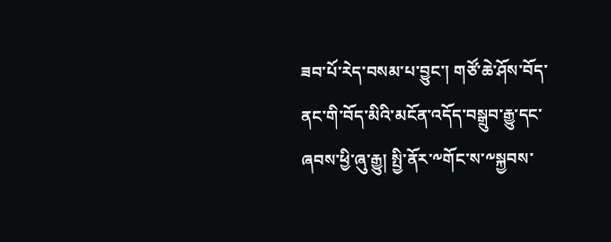ཟབ་པོ་རེད་བསམ་པ་བྱུང་། གཙོ་ཆེ་ཤོས་བོད་ནང་གི་བོད་མིའི་མངོན་འདོད་བསྒྲུབ་རྒྱུ་དང་ཞབས་ཕྱི་ཞུ་རྒྱུ། སྤྱི་ནོར་༸གོང་ས་༸སྐྱབས་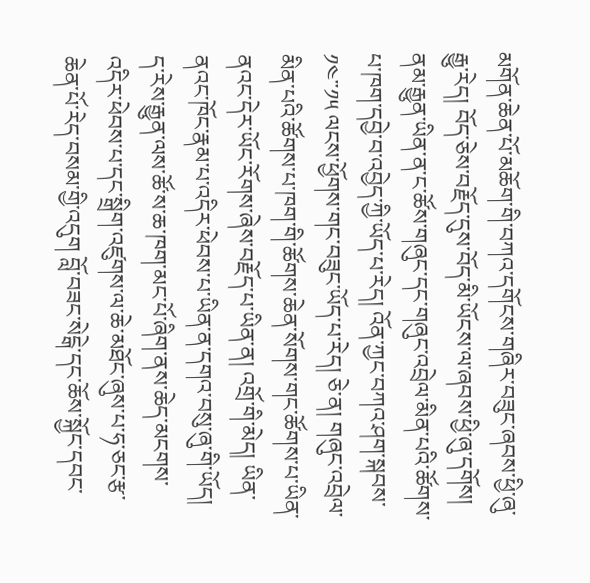མགོན་ཆེན་པོ་མཆོག་གི་བཀའ་དགོངས་གཞིར་བཟུང་ཞབས་ཕྱི་ཞུ་རྒྱུ་རེད། བོད་ཅེས་བརྗོད་དུས་བོད་མི་ཡོངས་ལ་ཞབས་ཕྱི་ཞུ་དགོས། ནམ་རྒྱུན་ཡིན་ན་ང་ཚོས་གཞུང་དང་གཞུང་འབྲེལ་མིན་པའི་ཚོགས་པ་ཁག་དབྱེ་བ་འབྱེད་ཀྱི་ཡོད་པ་རེད། འོན་ཀྱང་བཀའ་ཤག་སྐབས་ ༡༤་་༡༥ ལངས་ཕྱོགས་གང་བཟུང་ཡོད་པ་རེད། ཅེ་ན། གཞུང་འབྲེལ་མིན་པའི་ཚོགས་པ་ཁག་གི་ཚོགས་ཆེན་སོགས་གང་ཚོགས་པ་ཡིན་ནའང་དེར་ཡོང་རོགས་ཞེས་བརྗོད་པ་ཡིན་ན། འགྲོ་གི་མེད། ཡིན་ནའང་ཁོང་རྣམ་པ་འདིར་ཕེབས་པ་ཡིན་ན་དགའ་བསུ་ཞུ་གི་ཡོད།
ད་རེས་རྒྱུན་ལས་ཚོ་ས་ཆ་ཁག་མང་པོ་ཞིག་ནས་ཆེད་མངགས་འདིར་ཕེབས་པ་དང་སྒྲིག་འཛུགས་ལ་ཆེ་མཐོང་ཞུས་པ་ཧ་ཅང་རྩ་ཆེན་པོ་རེད་བསམ་གྱི་འདུག བློ་བཟང་སེངྒེ་དང་ཆོས་སྐྱོང་དབང་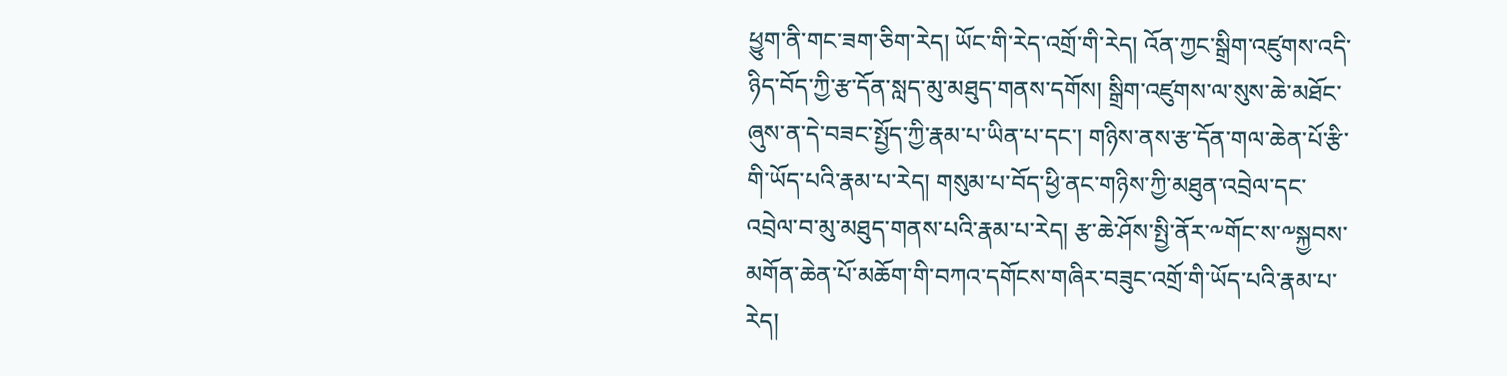ཕྱུག་ནི་གང་ཟག་ཅིག་རེད། ཡོང་གི་རེད་འགྲོ་གི་རེད། འོན་ཀྱང་སྒྲིག་འཛུགས་འདི་ཉིད་བོད་ཀྱི་རྩ་དོན་སླད་མུ་མཐུད་གནས་དགོས། སྒྲིག་འཛུགས་ལ་སུས་ཆེ་མཐོང་ཞུས་ན་དེ་བཟང་སྤྱོད་ཀྱི་རྣམ་པ་ཡིན་པ་དང་། གཉིས་ནས་རྩ་དོན་གལ་ཆེན་པོ་རྩི་གི་ཡོད་པའི་རྣམ་པ་རེད། གསུམ་པ་བོད་ཕྱི་ནང་གཉིས་ཀྱི་མཐུན་འབྲེལ་དང་འབྲེལ་བ་མུ་མཐུད་གནས་པའི་རྣམ་པ་རེད། རྩ་ཆེ་ཤོས་སྤྱི་ནོར་༸གོང་ས་༸སྐྱབས་མགོན་ཆེན་པོ་མཆོག་གི་བཀའ་དགོངས་གཞིར་བཟུང་འགྲོ་གི་ཡོད་པའི་རྣམ་པ་རེད།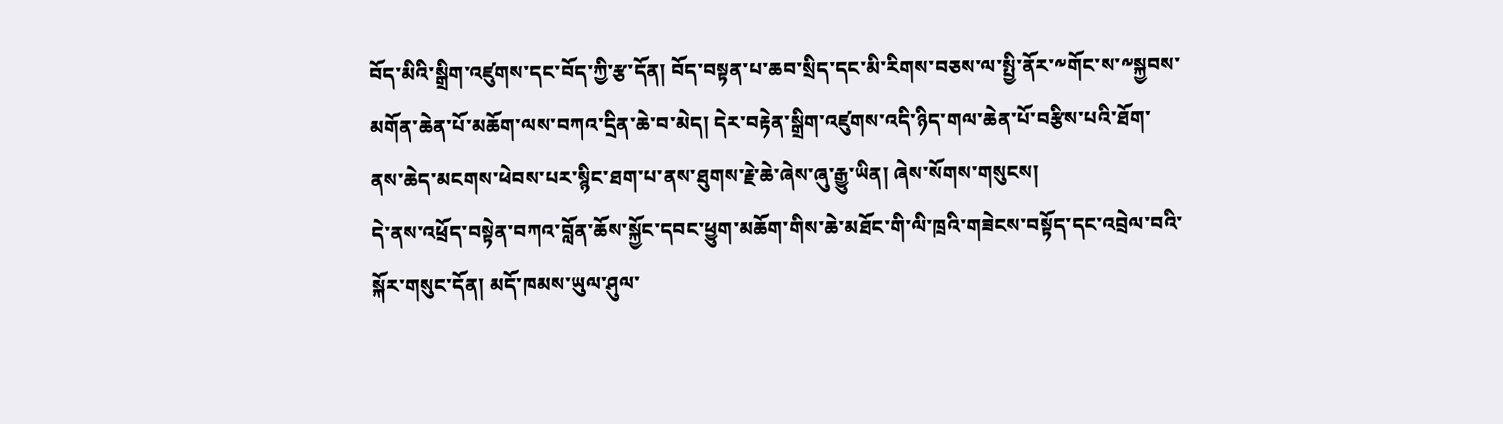བོད་མིའི་སྒྲིག་འཛུགས་དང་བོད་ཀྱི་རྩ་དོན། བོད་བསྟན་པ་ཆབ་སྲིད་དང་མི་རིགས་བཅས་ལ་སྤྱི་ནོར་༸གོང་ས་༸སྐྱབས་མགོན་ཆེན་པོ་མཆོག་ལས་བཀའ་དྲིན་ཆེ་བ་མེད། དེར་བརྟེན་སྒྲིག་འཛུགས་འདི་ཉིད་གལ་ཆེན་པོ་བརྩིས་པའི་ཐོག་ནས་ཆེད་མངགས་ཕེབས་པར་སྙིང་ཐག་པ་ནས་ཐུགས་རྗེ་ཆེ་ཞེས་ཞུ་རྒྱུ་ཡིན། ཞེས་སོགས་གསུངས།
དེ་ནས་འཕྲོད་བསྟེན་བཀའ་བློན་ཆོས་སྐྱོང་དབང་ཕྱུག་མཆོག་གིས་ཆེ་མཐོང་གི་ལི་ཁྲའི་གཟེངས་བསྟོད་དང་འབྲེལ་བའི་སྐོར་གསུང་དོན། མདོ་ཁམས་ཡུལ་ཤུལ་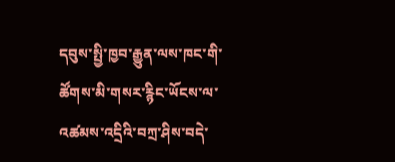དབུས་སྤྱི་ཁྱབ་རྒྱུན་ལས་ཁང་གི་ཚོགས་མི་གསར་རྙིང་ཡོངས་ལ་འཚམས་འདྲིའི་བཀྲ་ཤིས་བདེ་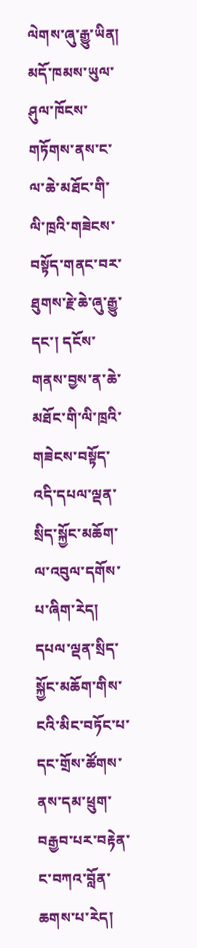ལེགས་ཞུ་རྒྱུ་ཡིན། མདོ་ཁམས་ཡུལ་ཤུལ་ཁོངས་གཏོགས་ནས་ང་ལ་ཆེ་མཐོང་གི་ལི་ཁྲའི་གཟེངས་བསྟོད་གནང་བར་ཐུགས་རྗེ་ཆེ་ཞུ་རྒྱུ་དང་། དངོས་གནས་བྱས་ན་ཆེ་མཐོང་གི་ལི་ཁྲའི་གཟེངས་བསྟོད་འདི་དཔལ་ལྡན་སྲིད་སྐྱོང་མཆོག་ལ་འབུལ་དགོས་པ་ཞིག་རེད། དཔལ་ལྡན་སྲིད་སྐྱོང་མཆོག་གིས་ངའི་མིང་བཏོང་པ་དང་གྲོས་ཚོགས་ནས་དམ་ཕྲུག་བརྒྱབ་པར་བརྟེན་ང་བཀའ་བློན་ཆགས་པ་རེད།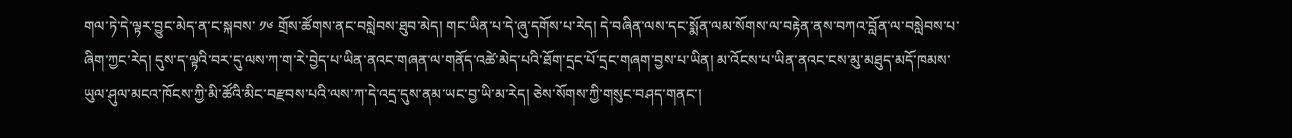གལ་ཏེ་དེ་ལྟར་བྱུང་མེད་ན་ང་སྐབས་ ༡༦ གྲོས་ཚོགས་ནང་བསླེབས་ཐུབ་མེད། གང་ཡིན་པ་དེ་ཞུ་དགོས་པ་རེད། དེ་བཞིན་ལས་དང་སྨོན་ལམ་སོགས་ལ་བརྟེན་ནས་བཀའ་བློན་ལ་བསླེབས་པ་ཞིག་ཀྱང་རེད། དུས་ད་ལྟའི་བར་དུ་ལས་ཀ་ག་རེ་བྱེད་པ་ཡིན་ནའང་གཞན་ལ་གནོད་འཚེ་མེད་པའི་ཐོག་དྲང་པོ་དྲང་གཞག་བྱས་པ་ཡིན། མ་འོངས་པ་ཡིན་ནའང་ངས་མུ་མཐུད་མདོ་ཁམས་ཡུལ་ཤུལ་མངའ་ཁོངས་ཀྱི་མི་ཚོའི་མིང་བརྫབས་པའི་ལས་ཀ་དེ་འདྲ་དུས་ནམ་ཡང་བྱ་ཡི་མ་རེད། ཅེས་སོགས་ཀྱི་གསུང་བཤད་གནང་།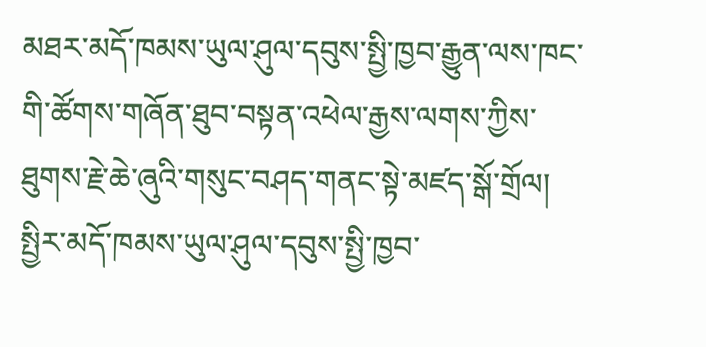མཐར་མདོ་ཁམས་ཡུལ་ཤུལ་དབུས་སྤྱི་ཁྱབ་རྒྱུན་ལས་ཁང་གི་ཚོགས་གཞོན་ཐུབ་བསྟན་འཕེལ་རྒྱས་ལགས་ཀྱིས་ཐུགས་རྗེ་ཆེ་ཞུའི་གསུང་བཤད་གནང་སྟེ་མཛད་སྒོ་གྲོལ།
སྤྱིར་མདོ་ཁམས་ཡུལ་ཤུལ་དབུས་སྤྱི་ཁྱབ་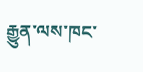རྒྱུན་ལས་ཁང་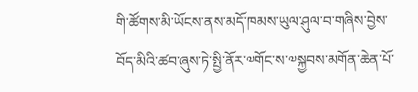གི་ཚོགས་མི་ཡོངས་ནས་མདོ་ཁམས་ཡུལ་ཤུལ་བ་གཞིས་བྱེས་བོད་མིའི་ཚབ་ཞུས་ཏེ་སྤྱི་ནོར་༧གོང་ས་༧སྐྱབས་མགོན་ཆེན་པོ་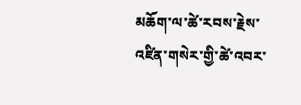མཆོག་ལ་ཚེ་རབས་རྗེས་འཛིན་གསེར་གྱི་ཚེ་འབར་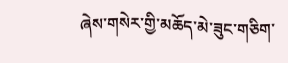ཞེས་གསེར་གྱི་མཆོད་མེ་ཟུང་གཅིག་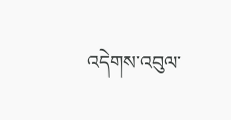འདེགས་འབུལ་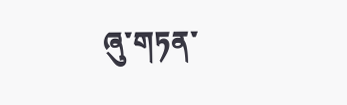ཞུ་གཏན་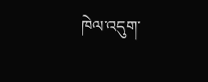ཁེལ་འདུག་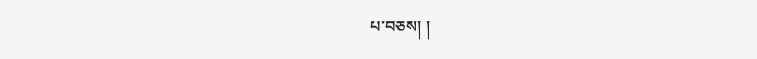པ་བཅས། །